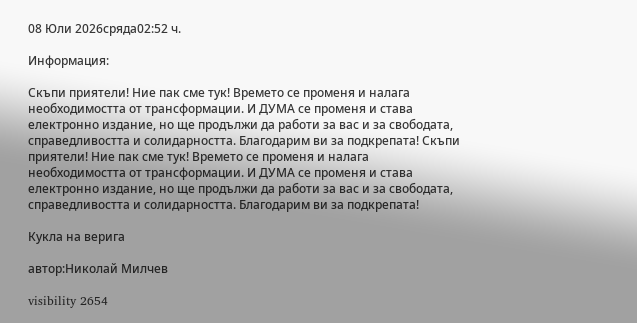08 Юли 2026сряда02:52 ч.

Информация:

Скъпи приятели! Ние пак сме тук! Времето се променя и налага необходимостта от трансформации. И ДУМА се променя и става електронно издание, но ще продължи да работи за вас и за свободата, справедливостта и солидарността. Благодарим ви за подкрепата! Скъпи приятели! Ние пак сме тук! Времето се променя и налага необходимостта от трансформации. И ДУМА се променя и става електронно издание, но ще продължи да работи за вас и за свободата, справедливостта и солидарността. Благодарим ви за подкрепата!

Кукла на верига

автор:Николай Милчев

visibility 2654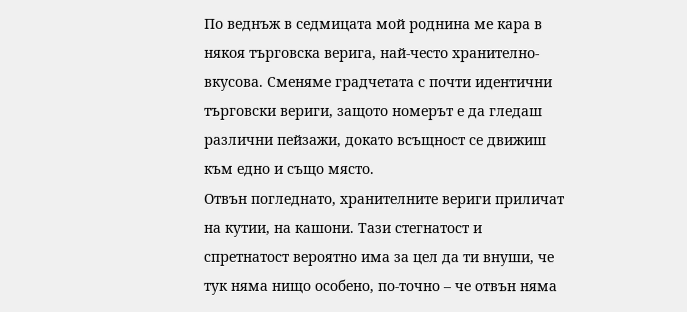По веднъж в седмицата мой роднина ме кара в някоя търговска верига, най-често хранително-вкусова. Сменяме градчетата с почти идентични търговски вериги, защото номерът е да гледаш различни пейзажи, докато всъщност се движиш към едно и също място.
Отвън погледнато, хранителните вериги приличат на кутии, на кашони. Тази стегнатост и спретнатост вероятно има за цел да ти внуши, че тук няма нищо особено, по-точно – че отвън няма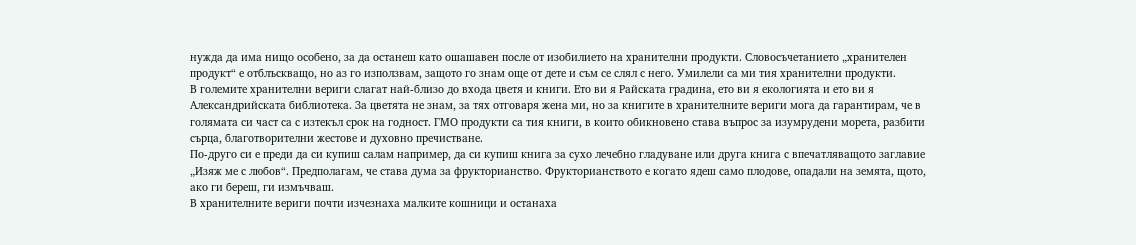нужда да има нищо особено, за да останеш като ошашавен после от изобилието на хранителни продукти. Словосъчетанието „хранителен продукт“ е отблъскващо, но аз го използвам, защото го знам още от дете и съм се слял с него. Умилели са ми тия хранителни продукти.
В големите хранителни вериги слагат най-близо до входа цветя и книги. Ето ви я Райската градина, ето ви я екологията и ето ви я Александрийската библиотека. За цветята не знам, за тях отговаря жена ми, но за книгите в хранителните вериги мога да гарантирам, че в голямата си част са с изтекъл срок на годност. ГМО продукти са тия книги, в които обикновено става въпрос за изумрудени морета, разбити сърца, благотворителни жестове и духовно пречистване.
По-друго си е преди да си купиш салам например, да си купиш книга за сухо лечебно гладуване или друга книга с впечатляващото заглавие „Изяж ме с любов“. Предполагам, че става дума за фрукторианство. Фрукторианството е когато ядеш само плодове, опадали на земята, щото, ако ги береш, ги измъчваш.
В хранителните вериги почти изчезнаха малките кошници и останаха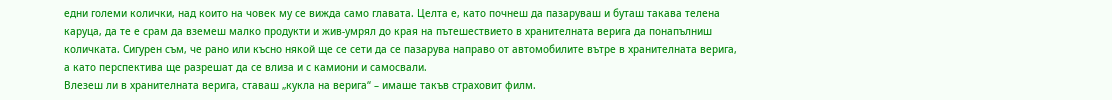едни големи колички, над които на човек му се вижда само главата. Целта е, като почнеш да пазаруваш и буташ такава телена каруца, да те е срам да вземеш малко продукти и жив-умрял до края на пътешествието в хранителната верига да понапълниш количката. Сигурен съм, че рано или късно някой ще се сети да се пазарува направо от автомобилите вътре в хранителната верига, а като перспектива ще разрешат да се влиза и с камиони и самосвали.
Влезеш ли в хранителната верига, ставаш „кукла на верига“ – имаше такъв страховит филм.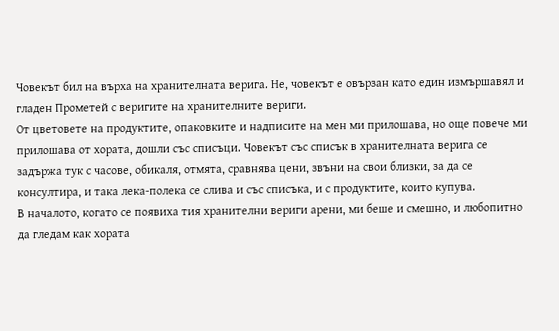Човекът бил на върха на хранителната верига. Не, човекът е овързан като един измършавял и гладен Прометей с веригите на хранителните вериги.
От цветовете на продуктите, опаковките и надписите на мен ми прилошава, но още повече ми прилошава от хората, дошли със списъци. Човекът със списък в хранителната верига се задържа тук с часове, обикаля, отмята, сравнява цени, звъни на свои близки, за да се консултира, и така лека-полека се слива и със списъка, и с продуктите, които купува.
В началото, когато се появиха тия хранителни вериги арени, ми беше и смешно, и любопитно да гледам как хората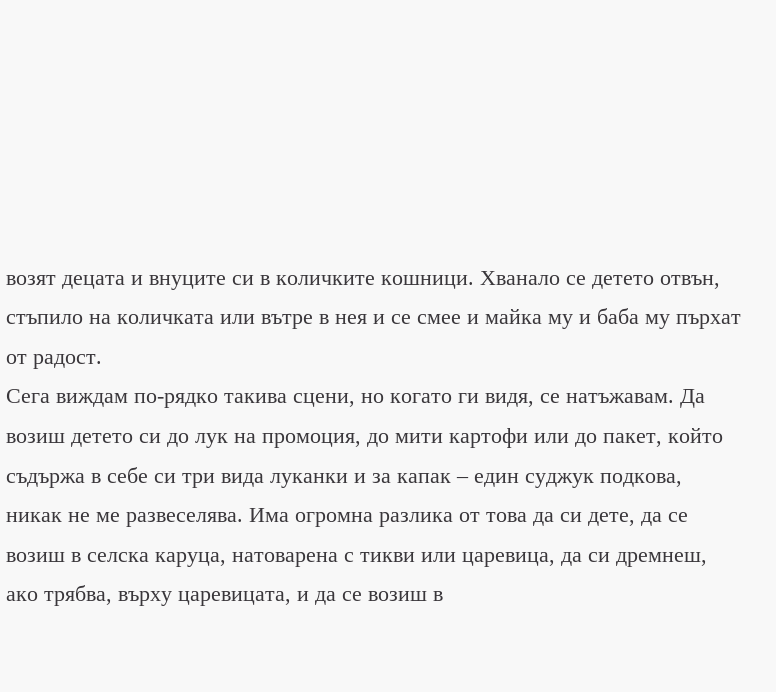возят децата и внуците си в количките кошници. Хванало се детето отвън, стъпило на количката или вътре в нея и се смее и майка му и баба му пърхат от радост.
Сега виждам по-рядко такива сцени, но когато ги видя, се натъжавам. Да возиш детето си до лук на промоция, до мити картофи или до пакет, който съдържа в себе си три вида луканки и за капак – един суджук подкова, никак не ме развеселява. Има огромна разлика от това да си дете, да се возиш в селска каруца, натоварена с тикви или царевица, да си дремнеш, ако трябва, върху царевицата, и да се возиш в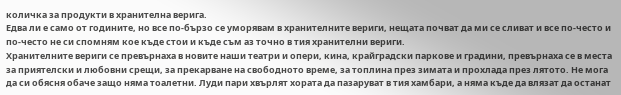количка за продукти в хранителна верига.
Едва ли е само от годините, но все по-бързо се уморявам в хранителните вериги, нещата почват да ми се сливат и все по-често и по-често не си спомням кое къде стои и къде съм аз точно в тия хранителни вериги.
Хранителните вериги се превърнаха в новите наши театри и опери, кина, крайградски паркове и градини, превърнаха се в места за приятелски и любовни срещи, за прекарване на свободното време, за топлина през зимата и прохлада през лятото. Не мога да си обясня обаче защо няма тоалетни. Луди пари хвърлят хората да пазаруват в тия хамбари, а няма къде да влязат да останат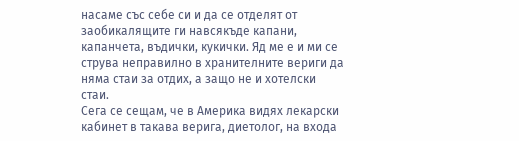насаме със себе си и да се отделят от заобикалящите ги навсякъде капани, капанчета, въдички, кукички. Яд ме е и ми се струва неправилно в хранителните вериги да няма стаи за отдих, а защо не и хотелски стаи.
Сега се сещам, че в Америка видях лекарски кабинет в такава верига, диетолог, на входа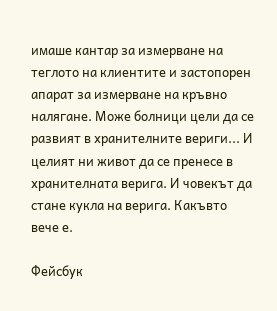имаше кантар за измерване на теглото на клиентите и застопорен апарат за измерване на кръвно налягане. Може болници цели да се развият в хранителните вериги... И целият ни живот да се пренесе в хранителната верига. И човекът да стане кукла на верига. Какъвто вече е.

Фейсбук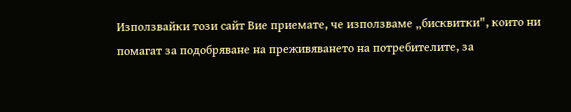Използвайки този сайт Вие приемате, че използваме „бисквитки", които ни помагат за подобряване на преживяването на потребителите, за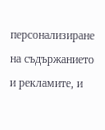персонализиране на съдържанието и рекламите, и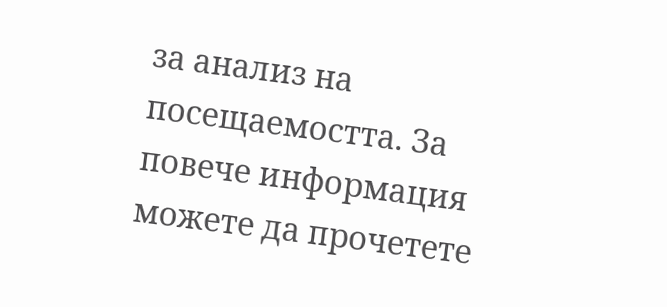за анализ на посещаемостта. За повече информация можете да прочетете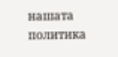нашата политика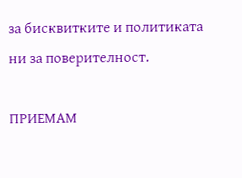за бисквитките и политиката ни за поверителност.

ПРИЕМАМ